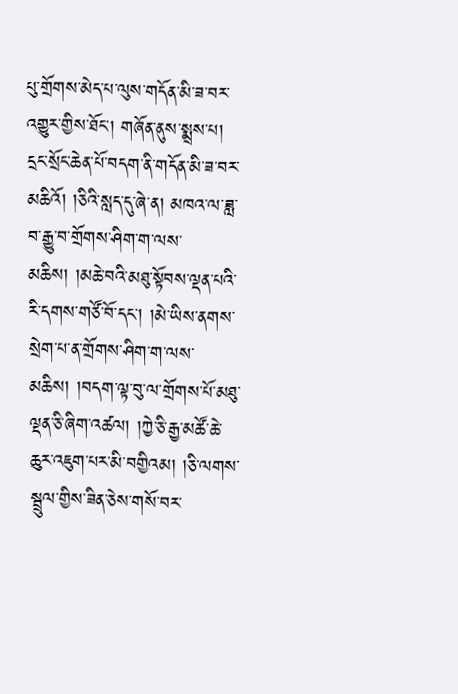པུ་གྲོགས་མེད་པ་ལུས་གདོན་མི་ཟ་བར་འགྱུར་གྱིས་ཐོང་། གཞོན་ནུས་སྨྲས་པ། དྲང་སྲོང་ཆེན་པོ་བདག་ནི་གདོན་མི་ཟ་བར་མཆིའོ། །ཅིའི་སླད་དུ་ཞེ་ན། མཁའ་ལ་ཟླ་བ་རྒྱུ་བ་གྲོགས་ཤིག་ག་ལས་མཆིས། །མཆེ་བའི་མཐུ་སྟོབས་ལྡན་པའི་རི་དགས་གཙོ་བོ་དང་། །མེ་ཡིས་ནགས་སྲེག་པ་ན་གྲོགས་ཤིག་ག་ལས་མཆིས། །བདག་ལྟ་བུ་ལ་གྲོགས་པོ་མཐུ་ལྡན་ཅི་ཞིག་འཚལ། །ཀྱེ་ཅི་རྒྱ་མཚོ་ཆེ་ཆུར་འཇུག་པར་མི་བགྱིའམ། །ཅི་ལགས་སྦྲུལ་གྱིས་ཟིན་ཅེས་གསོ་བར་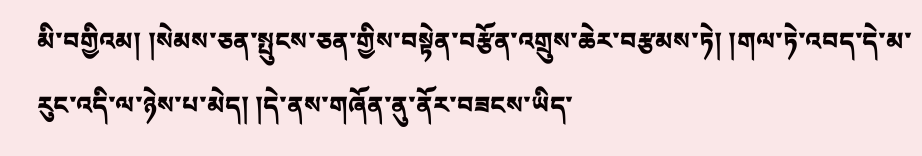མི་བགྱིའམ། །སེམས་ཅན་སྤུངས་ཅན་གྱིས་བསྟེན་བརྩོན་འགྲུས་ཆེར་བརྩམས་ཏེ། །གལ་ཏེ་འབད་དེ་མ་རུང་འདི་ལ་ཉེས་པ་མེད། །དེ་ནས་གཞོན་ནུ་ནོར་བཟངས་ཡིད་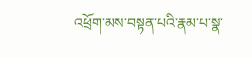འཕྲོག་མས་བསྟན་པའི་རྣམ་པ་སྣ་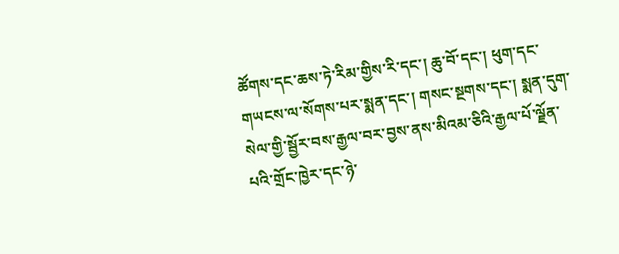ཚོགས་དང་ཆས་ཏེ་རིམ་གྱིས་རི་དང་། ཆུ་བོ་དང་། ཕུག་དང་གཡངས་ལ་སོགས་པར་སྨན་དང་། གསང་སྔགས་དང་། སྨན་དུག་སེལ་གྱི་སྦྱོར་བས་རྒྱལ་བར་བྱས་ནས་མིའམ་ཅིའི་རྒྱལ་པོ་ལྗོན་པའི་གྲོང་ཁྱེར་དང་ཉེ་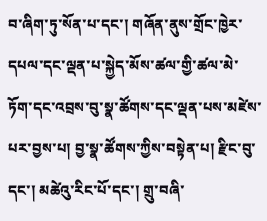བ་ཞིག་ཏུ་སོན་པ་དང་། གཞོན་ནུས་གྲོང་ཁྱེར་དཔལ་དང་ལྡན་པ་སྐྱེད་མོས་ཚལ་གྱི་ཚལ་མེ་ཏོག་དང་འབྲས་བུ་སྣ་ཚོགས་དང་ལྡན་པས་མཛེས་པར་བྱས་པ། བྱ་སྣ་ཚོགས་ཀྱིས་བསྟེན་པ། རྫིང་བུ་དང་། མཚེའུ་རིང་པོ་དང་། གྲུ་བཞི་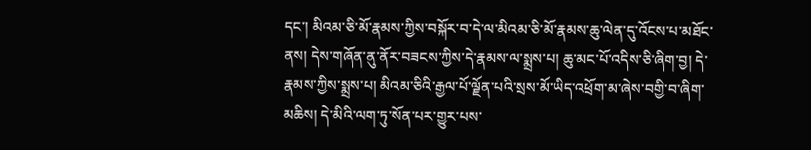དང་། མིའམ་ཅི་མོ་རྣམས་ཀྱིས་བསྐོར་བ་དེ་ལ་མིའམ་ཅི་མོ་རྣམས་ཆུ་ལེན་དུ་འོངས་པ་མཐོང་ནས། དེས་གཞོན་ནུ་ནོར་བཟངས་ཀྱིས་དེ་རྣམས་ལ་སྨྲས་པ། ཆུ་མང་པོ་འདིས་ཅི་ཞིག་བྱ། དེ་རྣམས་ཀྱིས་སྨྲས་པ། མིའམ་ཅིའི་རྒྱལ་པོ་ལྗོན་པའི་སྲས་མོ་ཡིད་འཕྲོག་མ་ཞེས་བགྱི་བ་ཞིག་མཆིས། དེ་མིའི་ལག་ཏུ་སོན་པར་གྱུར་པས་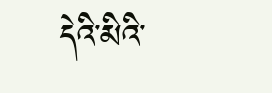དེའི་མིའི་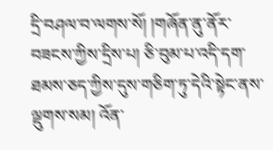དྲི་བཤལ་བ་ལགས་སོ། །གཞོན་ནུ་ནོར་བཟངས་ཀྱིས་དྲིས་པ། ཅི་བུམ་པ་འདི་དག་ཐམས་ཅད་ཀྱིས་དུས་གཅིག་ཏུ་དེའི་སྟེང་ནས་ལྡུགས་སམ། འོན་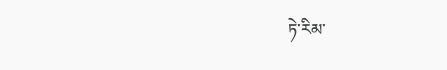ཏེ་རིམ་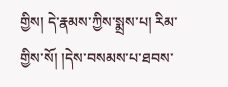གྱིས། དེ་རྣམས་ཀྱིས་སྨྲས་པ། རིམ་གྱིས་སོ། །དེས་བསམས་པ་ཐབས་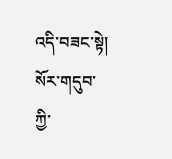འདི་བཟང་སྟེ། སོར་གདུབ་ཀྱི་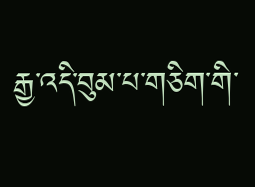རྒྱ་འདི་བུམ་པ་གཅིག་གི་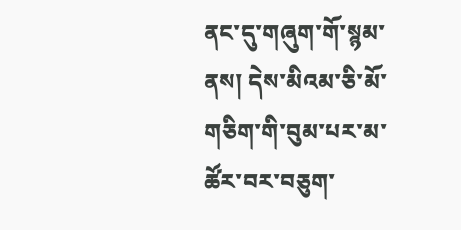ནང་དུ་གཞུག་གོ་སྙམ་ནས། དེས་མིའམ་ཅི་མོ་གཅིག་གི་བུམ་པར་མ་ཚོར་བར་བཅུག་